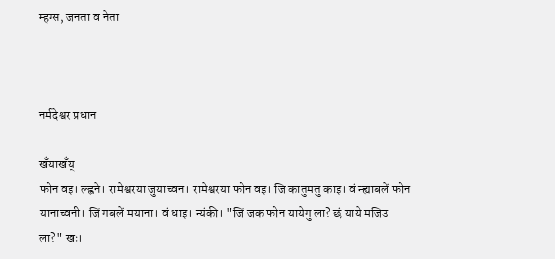म्हग्स, जनता व नेता



नर्मदेश्वर प्रधान

खँयाखँय्
फोन वइ। ल्ह्वने। रामेश्वरया जुयाच्वन। रामेश्वरया फोन वइ। जि कातुमतु काइ। वं न्ह्याबलें फोन यानाच्वनी। जिं गबलें मयाना। वं धाइ। न्यंकी। "जिं जक फोन यायेगु ला? छं याये मजिउ ला?" खः।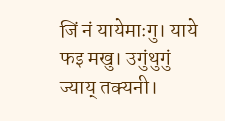जिं नं यायेमाःगु। याये फइ मखु। उगुंथुगुं ज्याय् तक्यनी।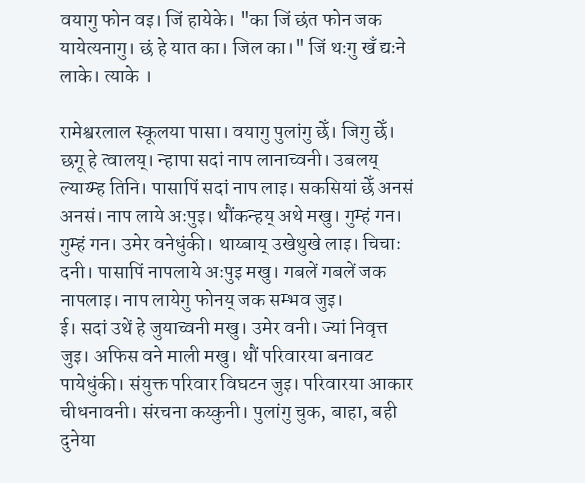वयागु फोन वइ। जिं हायेके। "का जिं छंत फोन जक यायेत्यनागु। छं हे यात का। जिल का।" जिं थःगु खँ द्यःने लाके। त्याके ।

रामेश्वरलाल स्कूलया पासा। वयागु पुलांगु छेँ। जिगु छेँ। छगू हे त्वालय्। न्हापा सदां नाप लानाच्वनी। उबलय् ल्याय्म्ह तिनि। पासापिं सदां नाप लाइ। सकसियां छेँ अनसं अनसं। नाप लाये अःपुइ। थौंकन्हय् अथे मखु। गुम्हं गन। गुम्हं गन। उमेर वनेधुंकी। थाय्बाय् उखेथुखे लाइ। चिचाः दनी। पासापिं नापलाये अःपुइ मखु। गबलें गबलें जक नापलाइ। नाप लायेगु फोनय् जक सम्भव जुइ।
ई। सदां उथें हे जुयाच्वनी मखु। उमेर वनी। ज्यां निवृत्त जुइ। अफिस वने माली मखु। थौं परिवारया बनावट पायेधुंकी। संयुक्त परिवार विघटन जुइ। परिवारया आकार चीधनावनी। संरचना कय्कुनी। पुलांगु चुक, बाहा, बही दुनेया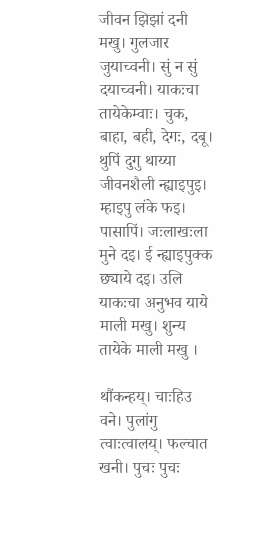जीवन झिझां दनी मखु। गुलजार जुयाच्वनी। सुं न सुं दयाच्वनी। याकःचा तायेकेम्वाः। चुक, बाहा, बही, देगः, दबू। थुपिं दुगु थाय्या जीवनशैली न्ह्याइपुइ। म्हाइपु लंके फइ। पासापिं। जःलाखःला मुने दइ। ई न्ह्याइपुक्क छ्याये दइ। उलि याकःचा अनुभव याये माली मखु। शुन्य तायेके माली मखु ।

थौंकन्हय्। चाःहिउ वने। पुलांगु त्वाःत्वालय्। फल्चात खनी। पुचः पुचः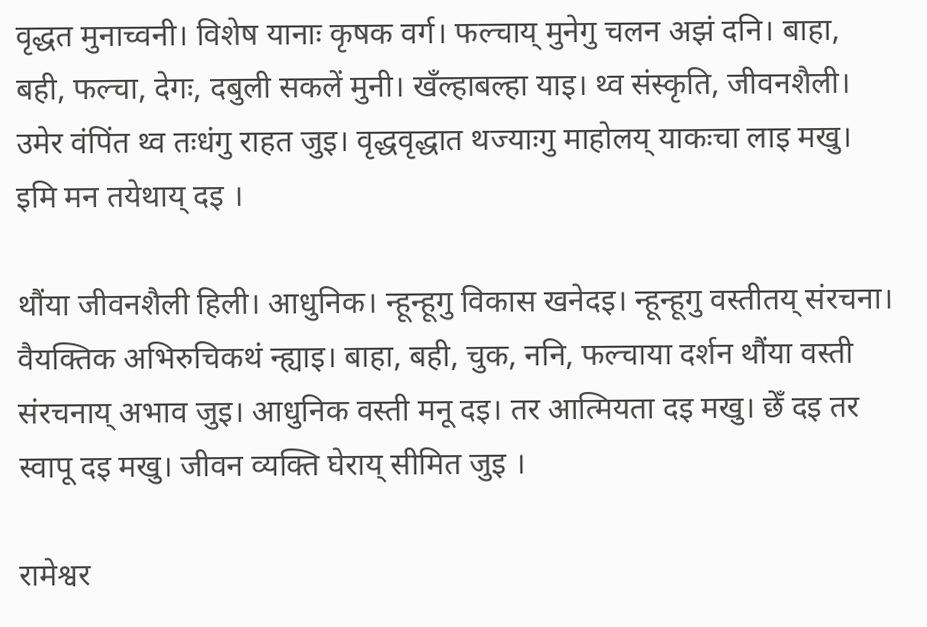वृद्धत मुनाच्वनी। विशेष यानाः कृषक वर्ग। फल्चाय् मुनेगु चलन अझं दनि। बाहा, बही, फल्चा, देगः, दबुली सकलें मुनी। खँल्हाबल्हा याइ। थ्व संस्कृति, जीवनशैली। उमेर वंपिंत थ्व तःधंगु राहत जुइ। वृद्धवृद्धात थज्याःगु माहोलय् याकःचा लाइ मखु। इमि मन तयेथाय् दइ ।

थौंया जीवनशैली हिली। आधुनिक। न्हून्हूगु विकास खनेदइ। न्हून्हूगु वस्तीतय् संरचना। वैयक्तिक अभिरुचिकथं न्ह्याइ। बाहा, बही, चुक, ननि, फल्चाया दर्शन थौंया वस्ती संरचनाय् अभाव जुइ। आधुनिक वस्ती मनू दइ। तर आत्मियता दइ मखु। छेँ दइ तर स्वापू दइ मखु। जीवन व्यक्ति घेराय् सीमित जुइ ।

रामेश्वर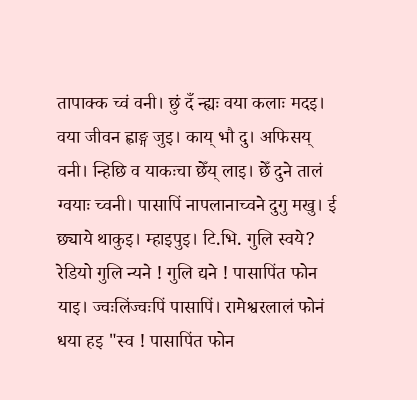तापाक्क च्वं वनी। छुं दँ न्ह्यः वया कलाः मदइ। वया जीवन ह्वाङ्ग जुइ। काय् भौ दु। अफिसय् वनी। न्हिछि व याकःचा छेँय् लाइ। छेँ दुने तालं ग्वयाः च्वनी। पासापिं नापलानाच्वने दुगु मखु। ई छ्याये थाकुइ। म्हाइपुइ। टि.भि. गुलि स्वये? रेडियो गुलि न्यने ! गुलि द्यने ! पासापिंत फोन याइ। ज्वःलिंज्वःपिं पासापिं। रामेश्वरलालं फोनं धया हइ "स्व ! पासापिंत फोन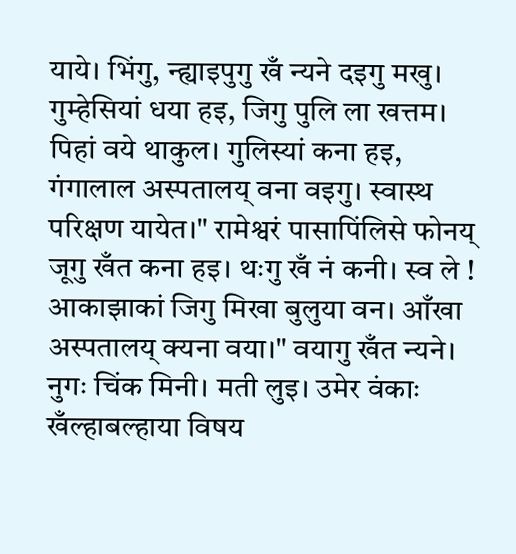याये। भिंगु, न्ह्याइपुगु खँ न्यने दइगु मखु। गुम्हेसियां धया हइ, जिगु पुलि ला खत्तम। पिहां वये थाकुल। गुलिस्यां कना हइ, गंगालाल अस्पतालय् वना वइगु। स्वास्थ परिक्षण यायेत।" रामेश्वरं पासापिंलिसे फोनय् जूगु खँत कना हइ। थःगु खँ नं कनी। स्व ले ! आकाझाकां जिगु मिखा बुलुया वन। आँखा अस्पतालय् क्यना वया।" वयागु खँत न्यने। नुगः चिंक मिनी। मती लुइ। उमेर वंकाः खँल्हाबल्हाया विषय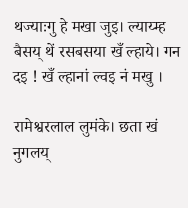थज्याःगु हे मखा जुइ। ल्याय्म्ह बैसय् थें रसबसया खँ ल्हाये। गन दइ ! खँ ल्हानां ल्वइ नं मखु ।

रामेश्वरलाल लुमंके। छता खं नुगलय्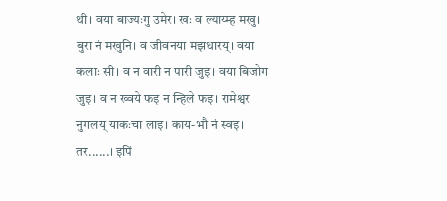थी। वया बाज्यःगु उमेर। खः व ल्याय्म्ह मखु। बुरा नं मखुनि। व जीवनया मझधारय्। वया कलाः सी। व न वारी न पारी जुइ। वया बिजोग जुइ। व न ख्वये फइ न न्हिले फइ। रामेश्वर नुगलय् याकःचा लाइ। काय-भौ नं स्वइ। तर......। इपिं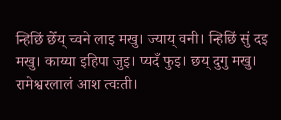न्हिछिं छेँय् च्वने लाइ मखु। ज्याय् वनी। न्हिछिं सुं दइ मखु। काय्या इहिपा जुइ। प्यदँ फुइ। छय् दुगु मखु। रामेश्वरलालं आश त्वःती।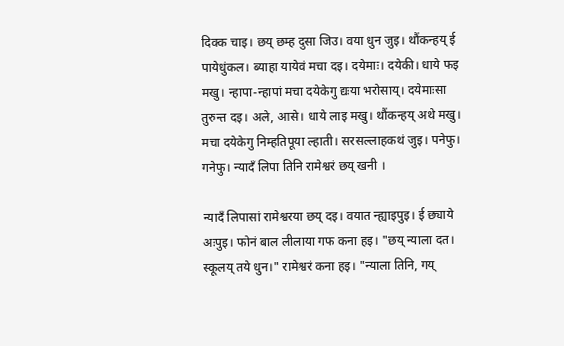दिक्क चाइ। छय् छम्ह दुसा जिउ। वया धुन जुइ। थौंकन्हय् ई पायेधुंकल। ब्याहा यायेवं मचा दइ। दयेमाः। दयेकी। धाये फइ मखु। न्हापा-न्हापां मचा दयेकेगु द्यःया भरोसाय्। दयेमाःसा तुरुन्त दइ। अले, आसे। धाये लाइ मखु। थौंकन्हय् अथे मखु। मचा दयेकेगु निम्हतिपूया ल्हाती। सरसल्लाहकथं जुइ। पनेफु। गनेफु। न्यादँ लिपा तिनि रामेश्वरं छय् खनी ।

न्यादँ लिपासां रामेश्वरया छय् दइ। वयात न्ह्याइपुइ। ई छ्याये अःपुइ। फोनं बाल लीलाया गफ कना हइ। "छय् न्याला दत। स्कूलय् तये धुन।" रामेश्वरं कना हइ। "न्याला तिनि, गय्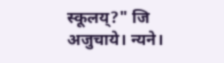स्कूलय्?" जि अजुचाये। न्यने।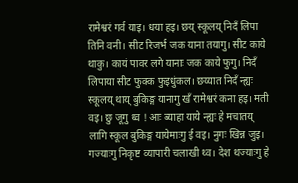रामेश्वरं गर्व याइ। धया हइ। छय् स्कूलय् निदँ लिपा तिनि वनी। सीट रिजर्भ जक याना तयागु। सीट काये थाकु। कायं पावर लगे यानाः जक काये फुगु। निदँ लिपाया सीट फुक्क फुइधुंकल। छय्यात निदँ न्ह्यः स्कूलय् थाय् बुकिङ्ग यानागु खँ रामेश्वरं कना हइ। मती वइ। छु जूगु थ्व ! आः ब्याहा याये न्ह्यः हे मचातय् लागि स्कूल बुकिङ्ग यायेमाःगु ई वइ। नुगः खिन्न जुइ। गज्याःगु निकृष्ट व्यापारी चलाखी थ्व। देश थज्याःगु हे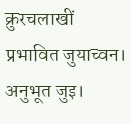क्रुरचलाखीं प्रभावित जुयाच्वन। अनुभूत जुइ।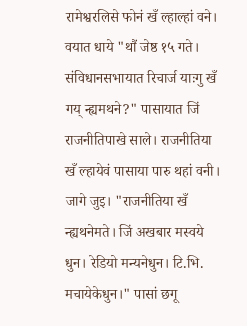रामेश्वरलिसे फोनं खँ ल्हाल्हां वने। वयात धाये "थौं जेष्ठ १५ गते। संविधानसभायात रिचार्ज याःगु खँ गय् न्ह्यमथने?" पासायात जिं राजनीतिपाखे साले। राजनीतिया खँ ल्हायेवं पासाया पारु थहां वनी। जागे जुइ। "राजनीतिया खँ न्ह्यथनेमते। जिं अखबार मस्वये धुन। रेडियो मन्यनेधुन। टि.भि. मचायेकेधुन।" पासां छगू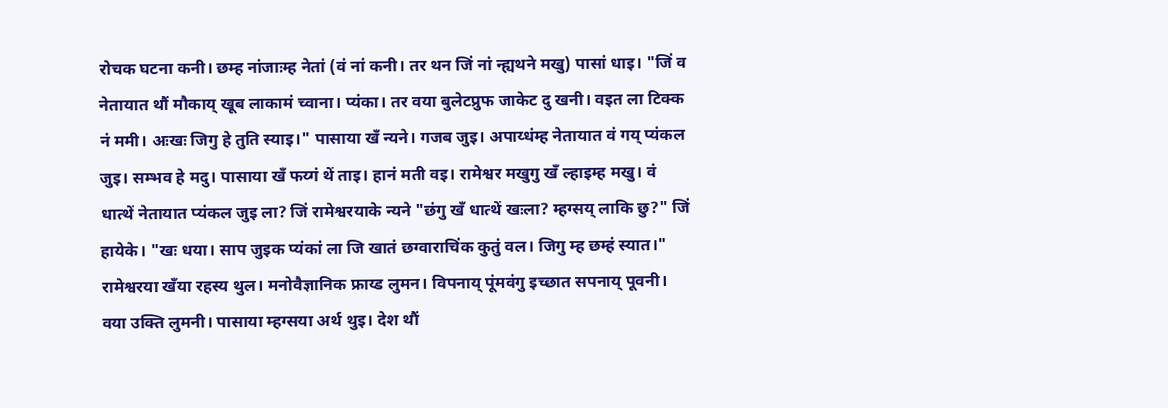रोचक घटना कनी। छम्ह नांजाःम्ह नेतां (वं नां कनी। तर थन जिं नां न्ह्यथने मखु) पासां धाइ। "जिं व नेतायात थौं मौकाय् खूब लाकामं च्वाना। प्यंका। तर वया बुलेटप्रुफ जाकेट दु खनी। वइत ला टिक्क नं ममी। अःखः जिगु हे तुति स्याइ।" पासाया खँ न्यने। गजब जुइ। अपाय्धंम्ह नेतायात वं गय् प्यंकल जुइ। सम्भव हे मदु। पासाया खँ फय्गं थें ताइ। हानं मती वइ। रामेश्वर मखुगु खँ ल्हाइम्ह मखु। वं धात्थें नेतायात प्यंकल जुइ ला? जिं रामेश्वरयाके न्यने "छंगु खँ धात्थें खःला? म्हग्सय् लाकि छु?" जिं हायेके। "खः धया। साप जुइक प्यंकां ला जि खातं छग्वाराचिंक कुतुं वल। जिगु म्ह छम्हं स्यात।" रामेश्वरया खँया रहस्य थुल। मनोवैज्ञानिक फ्राय्ड लुमन। विपनाय् पूंमवंगु इच्छात सपनाय् पूवनी। वया उक्ति लुमनी। पासाया म्हग्सया अर्थ थुइ। देश थौं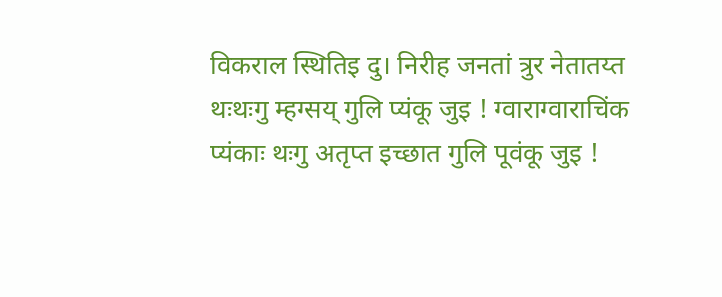विकराल स्थितिइ दु। निरीह जनतां त्रुर नेतातय्त थःथःगु म्हग्सय् गुलि प्यंकू जुइ ! ग्वाराग्वाराचिंक प्यंकाः थःगु अतृप्त इच्छात गुलि पूवंकू जुइ !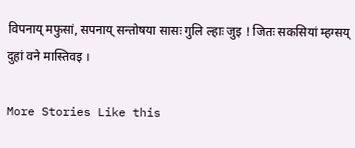विपनाय् मफुसां, सपनाय् सन्तोषया सासः गुलि ल्हाः जुइ ! जितः सकसियां म्हग्सय् दुहां वने मास्तिवइ ।

More Stories Like this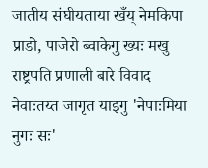जातीय संघीयताया खँय् नेमकिपा
प्राडो, पाजेरो ब्वाकेगु ख्यः मखु
राष्ट्रपति प्रणाली बारे विवाद
नेवाःतय्त जागृत याइगु 'नेपाःमिया नुगः सः'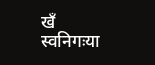खँ स्वनिगःया